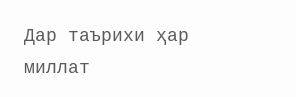Дар таърихи ҳар миллат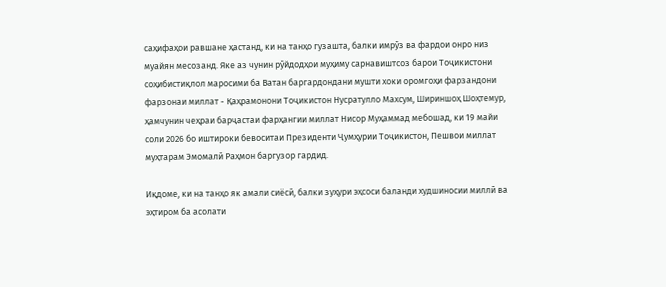саҳифаҳои равшане ҳастанд, ки на танҳо гузашта, балки имрӯз ва фардои онро низ муайян месозанд. Яке аз чунин рӯйдодҳои муҳиму сарнавиштсоз барои Тоҷикистони соҳибистиқлол маросими ба Ватан баргардондани мушти хоки оромгоҳи фарзандони фарзонаи миллат - Қаҳрамонони Тоҷикистон Нусратулло Махсум, Шириншоҳ Шоҳтемур, ҳамчунин чеҳраи барҷастаи фарҳангии миллат Нисор Муҳаммад мебошад, ки 19 майи соли 2026 бо иштироки бевоситаи Президенти Ҷумҳурии Тоҷикистон, Пешвои миллат муҳтарам Эмомалӣ Раҳмон баргузор гардид.

Иқдоме, ки на танҳо як амали сиёсӣ, балки зуҳури эҳсоси баланди худшиносии миллӣ ва эҳтиром ба асолати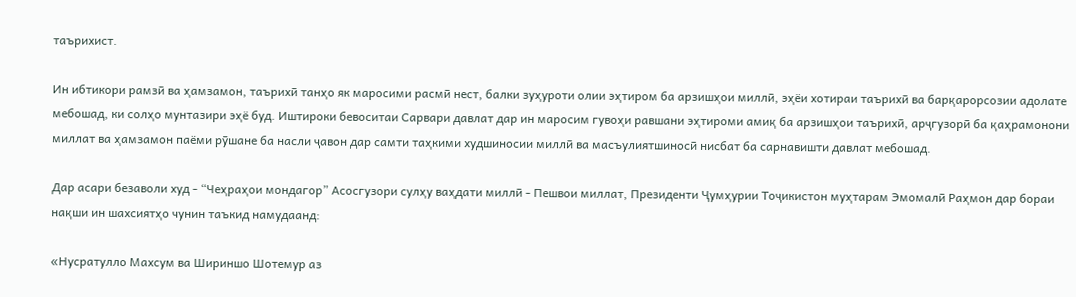таърихист.

Ин ибтикори рамзӣ ва ҳамзамон, таърихӣ танҳо як маросими расмӣ нест, балки зуҳуроти олии эҳтиром ба арзишҳои миллӣ, эҳёи хотираи таърихӣ ва барқарорсозии адолате мебошад, ки солҳо мунтазири эҳё буд. Иштироки бевоситаи Сарвари давлат дар ин маросим гувоҳи равшани эҳтироми амиқ ба арзишҳои таърихӣ, арҷгузорӣ ба қаҳрамонони миллат ва ҳамзамон паёми рӯшане ба насли ҷавон дар самти таҳкими худшиносии миллӣ ва масъулиятшиносӣ нисбат ба сарнавишти давлат мебошад.

Дар асари безаволи худ - “Чеҳраҳои мондагор” Асосгузори сулҳу ваҳдати миллӣ - Пешвои миллат, Президенти Ҷумҳурии Тоҷикистон муҳтарам Эмомалӣ Раҳмон дар бораи нақши ин шахсиятҳо чунин таъкид намудаанд:

«Нусратулло Махсум ва Шириншо Шотемур аз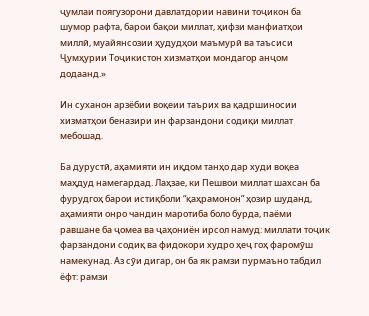ҷумлаи поягузорони давлатдории навини тоҷикон ба шумор рафта, барои бақои миллат, ҳифзи манфиатҳои миллӣ, муайянсозии ҳудудҳои маъмурӣ ва таъсиси Ҷумҳурии Тоҷикистон хизматҳои мондагор анҷом додаанд.»

Ин суханон арзёбии воқеии таърих ва қадршиносии хизматҳои беназири ин фарзандони содиқи миллат мебошад.

Ба дурустӣ, аҳамияти ин иқдом танҳо дар худи воқеа маҳдуд намегардад. Лаҳзае, ки Пешвои миллат шахсан ба фурудгоҳ барои истиқболи “қаҳрамонон” ҳозир шуданд, аҳамияти онро чандин маротиба боло бурда, паёми равшане ба ҷомеа ва ҷаҳониён ирсол намуд: миллати тоҷик фарзандони содиқ ва фидокори худро ҳеҷ гоҳ фаромӯш намекунад. Аз сӯи дигар, он ба як рамзи пурмаъно табдил ёфт: рамзи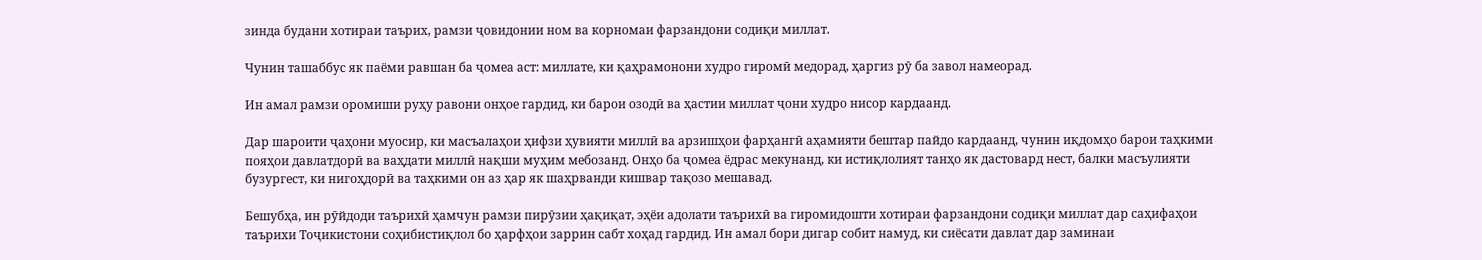зинда будани хотираи таърих, рамзи ҷовидонии ном ва корномаи фарзандони содиқи миллат.

Чунин ташаббус як паёми равшан ба ҷомеа аст: миллате, ки қаҳрамонони худро гиромӣ медорад, ҳаргиз рӯ ба завол намеорад.

Ин амал рамзи оромиши руҳу равони онҳое гардид, ки барои озодӣ ва ҳастии миллат ҷони худро нисор кардаанд.

Дар шароити ҷаҳони муосир, ки масъалаҳои ҳифзи ҳувияти миллӣ ва арзишҳои фарҳангӣ аҳамияти бештар пайдо кардаанд, чунин иқдомҳо барои таҳкими пояҳои давлатдорӣ ва ваҳдати миллӣ нақши муҳим мебозанд. Онҳо ба ҷомеа ёдрас мекунанд, ки истиқлолият танҳо як дастовард нест, балки масъулияти бузургест, ки нигоҳдорӣ ва таҳкими он аз ҳар як шаҳрванди кишвар тақозо мешавад.

Бешубҳа, ин рӯйдоди таърихӣ ҳамчун рамзи пирӯзии ҳақиқат, эҳёи адолати таърихӣ ва гиромидошти хотираи фарзандони содиқи миллат дар саҳифаҳои таърихи Тоҷикистони соҳибистиқлол бо ҳарфҳои заррин сабт хоҳад гардид. Ин амал бори дигар собит намуд, ки сиёсати давлат дар заминаи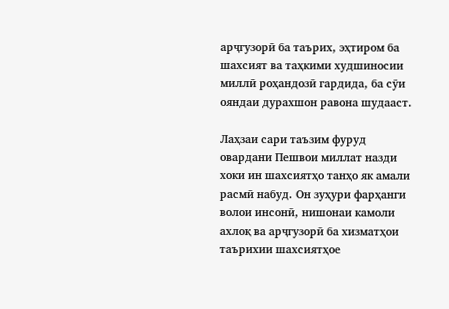арҷгузорӣ ба таърих, эҳтиром ба шахсият ва таҳкими худшиносии миллӣ роҳандозӣ гардида, ба сӯи ояндаи дурахшон равона шудааст.

Лаҳзаи сари таъзим фуруд овардани Пешвои миллат назди хоки ин шахсиятҳо танҳо як амали расмӣ набуд. Он зуҳури фарҳанги волои инсонӣ, нишонаи камоли ахлоқ ва арҷгузорӣ ба хизматҳои таърихии шахсиятҳое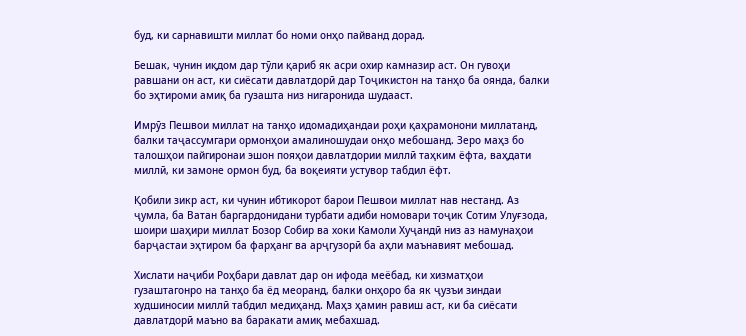буд, ки сарнавишти миллат бо номи онҳо пайванд дорад.

Бешак, чунин иқдом дар тӯли қариб як асри охир камназир аст. Он гувоҳи равшани он аст, ки сиёсати давлатдорӣ дар Тоҷикистон на танҳо ба оянда, балки бо эҳтироми амиқ ба гузашта низ нигаронида шудааст.

Имрӯз Пешвои миллат на танҳо идомадиҳандаи роҳи қаҳрамонони миллатанд, балки таҷассумгари ормонҳои амалиношудаи онҳо мебошанд. Зеро маҳз бо талошҳои пайгиронаи эшон пояҳои давлатдории миллӣ таҳким ёфта, ваҳдати миллӣ, ки замоне ормон буд, ба воқеияти устувор табдил ёфт.

Қобили зикр аст, ки чунин ибтикорот барои Пешвои миллат нав нестанд. Аз ҷумла, ба Ватан баргардонидани турбати адиби номовари тоҷик Сотим Улуғзода, шоири шаҳири миллат Бозор Собир ва хоки Камоли Хуҷандӣ низ аз намунаҳои барҷастаи эҳтиром ба фарҳанг ва арҷгузорӣ ба аҳли маънавият мебошад.

Хислати наҷиби Роҳбари давлат дар он ифода меёбад, ки хизматҳои гузаштагонро на танҳо ба ёд меоранд, балки онҳоро ба як ҷузъи зиндаи худшиносии миллӣ табдил медиҳанд. Маҳз ҳамин равиш аст, ки ба сиёсати давлатдорӣ маъно ва баракати амиқ мебахшад.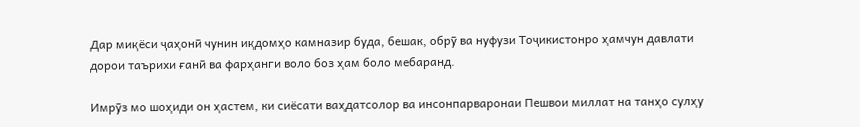Дар миқёси ҷаҳонӣ чунин иқдомҳо камназир буда, бешак, обрӯ ва нуфузи Тоҷикистонро ҳамчун давлати дорои таърихи ғанӣ ва фарҳанги воло боз ҳам боло мебаранд.

Имрӯз мо шоҳиди он ҳастем, ки сиёсати ваҳдатсолор ва инсонпарваронаи Пешвои миллат на танҳо сулҳу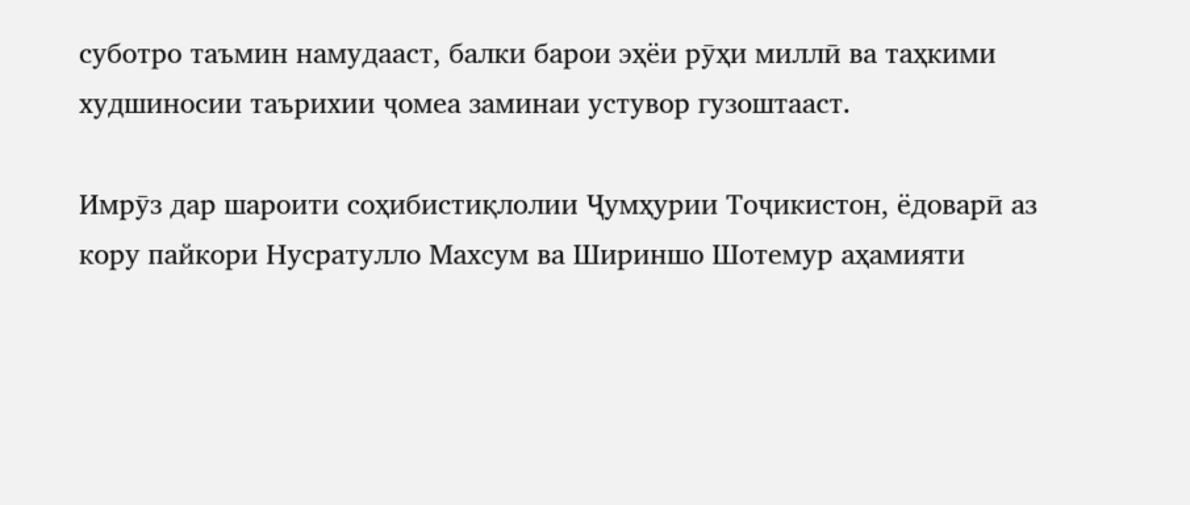суботро таъмин намудааст, балки барои эҳёи рӯҳи миллӣ ва таҳкими худшиносии таърихии ҷомеа заминаи устувор гузоштааст.

Имрӯз дар шароити соҳибистиқлолии Ҷумҳурии Тоҷикистон, ёдоварӣ аз кору пайкори Нусратулло Махсум ва Шириншо Шотемур аҳамияти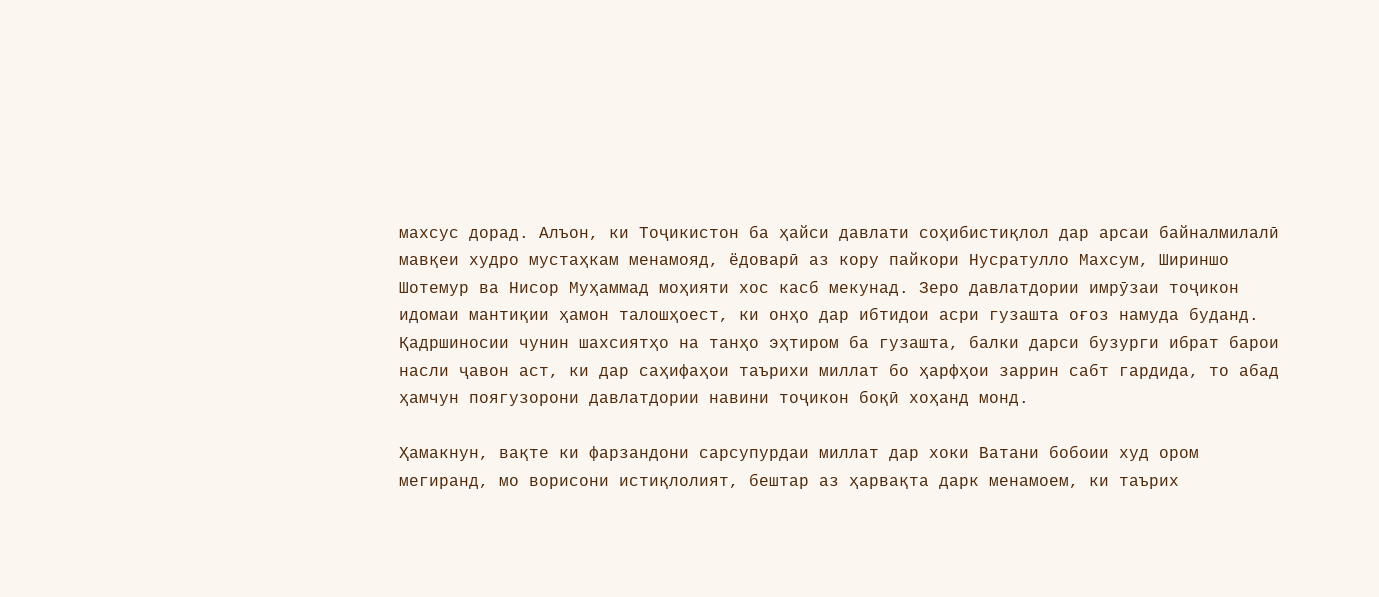махсус дорад. Алъон, ки Тоҷикистон ба ҳайси давлати соҳибистиқлол дар арсаи байналмилалӣ мавқеи худро мустаҳкам менамояд, ёдоварӣ аз кору пайкори Нусратулло Махсум, Шириншо Шотемур ва Нисор Муҳаммад моҳияти хос касб мекунад. Зеро давлатдории имрӯзаи тоҷикон идомаи мантиқии ҳамон талошҳоест, ки онҳо дар ибтидои асри гузашта оғоз намуда буданд. Қадршиносии чунин шахсиятҳо на танҳо эҳтиром ба гузашта, балки дарси бузурги ибрат барои насли ҷавон аст, ки дар саҳифаҳои таърихи миллат бо ҳарфҳои заррин сабт гардида, то абад ҳамчун поягузорони давлатдории навини тоҷикон боқӣ хоҳанд монд.

Ҳамакнун, вақте ки фарзандони сарсупурдаи миллат дар хоки Ватани бобоии худ ором мегиранд, мо ворисони истиқлолият, бештар аз ҳарвақта дарк менамоем, ки таърих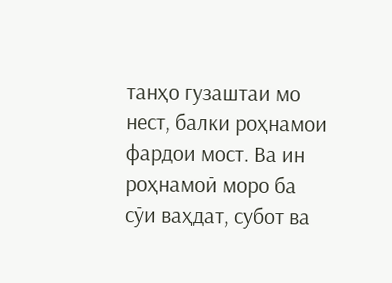танҳо гузаштаи мо нест, балки роҳнамои фардои мост. Ва ин роҳнамоӣ моро ба сӯи ваҳдат, субот ва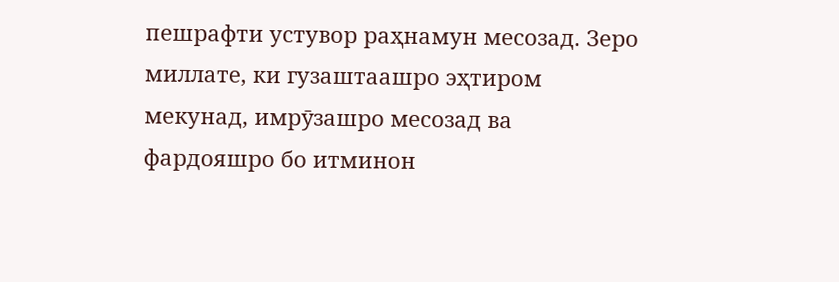пешрафти устувор раҳнамун месозад. Зеро миллате, ки гузаштаашро эҳтиром мекунад, имрӯзашро месозад ва фардояшро бо итминон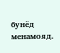бунёд менамояд.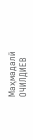Маҳмадалӣ ОЧИЛДИЕВ